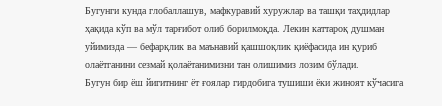Бугунги кунда глобаллашув, мафкуравий хуружлар ва ташқи таҳдидлар ҳақида кўп ва мўл тарғибот олиб борилмоқда. Лекин каттароқ душман уйимизда — бефарқлик ва маънавий қашшоқлик қиёфасида ин қуриб олаётганини сезмай қолаётанимизни тан олишимиз лозим бўлади.
Бугун бир ёш йигитнинг ёт ғоялар гирдобига тушиши ёки жиноят кўчасига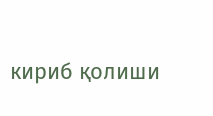кириб қолиши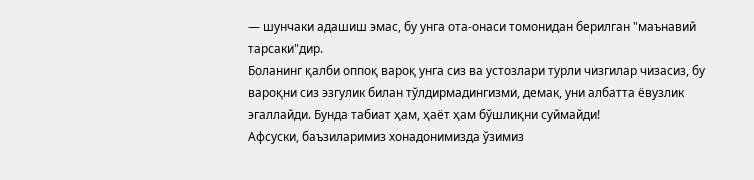— шунчаки адашиш эмас, бу унга ота-онаси томонидан берилган "маънавий тарсаки"дир.
Боланинг қалби оппоқ вароқ унга сиз ва устозлари турли чизгилар чизасиз, бу вароқни сиз эзгулик билан тўлдирмадингизми, демак, уни албатта ёвузлик эгаллайди. Бунда табиат ҳам, ҳаёт ҳам бўшлиқни суймайди!
Афсуски, баъзиларимиз хонадонимизда ўзимиз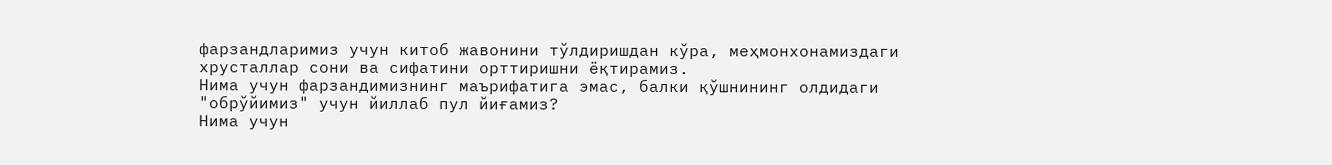фарзандларимиз учун китоб жавонини тўлдиришдан кўра, меҳмонхонамиздаги хрусталлар сони ва сифатини орттиришни ёқтирамиз.
Нима учун фарзандимизнинг маърифатига эмас, балки қўшнининг олдидаги "обрўйимиз" учун йиллаб пул йиғамиз?
Нима учун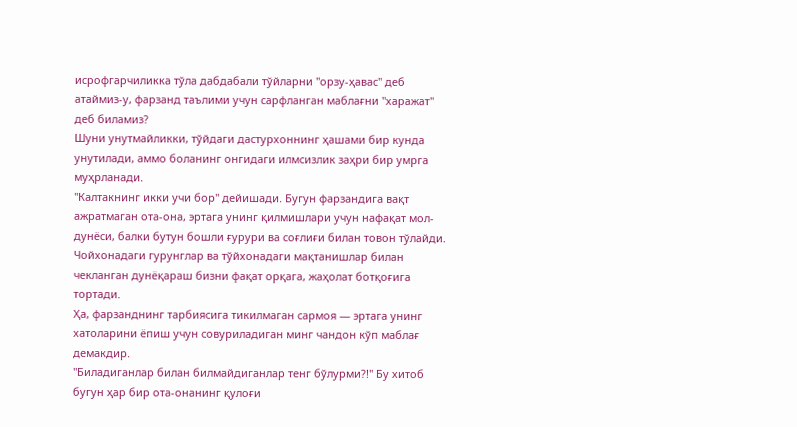исрофгарчиликка тўла дабдабали тўйларни "орзу-ҳавас" деб атаймиз-у, фарзанд таълими учун сарфланган маблағни "харажат" деб биламиз?
Шуни унутмайликки, тўйдаги дастурхоннинг ҳашами бир кунда унутилади, аммо боланинг онгидаги илмсизлик заҳри бир умрга муҳрланади.
"Калтакнинг икки учи бор" дейишади. Бугун фарзандига вақт ажратмаган ота-она, эртага унинг қилмишлари учун нафақат мол-дунёси, балки бутун бошли ғурури ва соғлиғи билан товон тўлайди. Чойхонадаги гурунглар ва тўйхонадаги мақтанишлар билан чекланган дунёқараш бизни фақат орқага, жаҳолат ботқоғига тортади.
Ҳа, фарзанднинг тарбиясига тикилмаган сармоя — эртага унинг хатоларини ёпиш учун совуриладиган минг чандон кўп маблағ демакдир.
"Биладиганлар билан билмайдиганлар тенг бўлурми?!" Бу хитоб бугун ҳар бир ота-онанинг қулоғи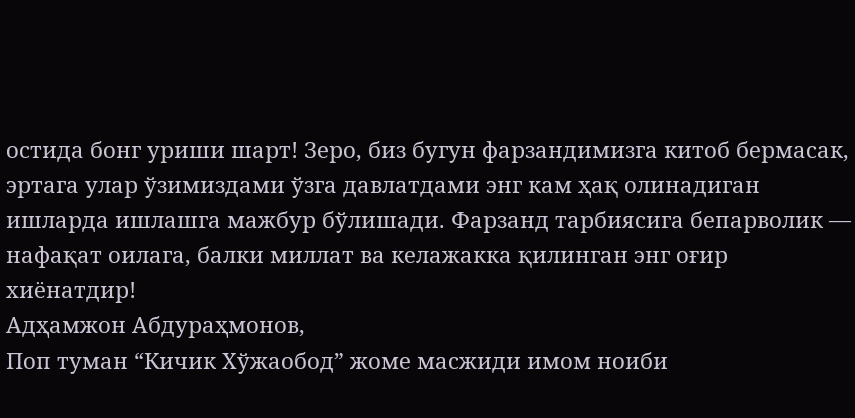остида бонг уриши шарт! Зеро, биз бугун фарзандимизга китоб бермасак, эртага улар ўзимиздами ўзга давлатдами энг кам ҳақ олинадиган ишларда ишлашга мажбур бўлишади. Фарзанд тарбиясига бепарволик — нафақат оилага, балки миллат ва келажакка қилинган энг оғир хиёнатдир!
Адҳамжон Абдураҳмонов,
Поп туман “Кичик Хўжаобод” жоме масжиди имом ноиби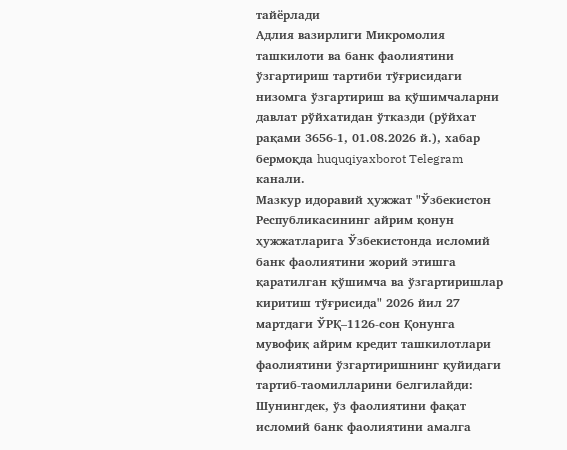тайёрлади
Адлия вазирлиги Микромолия ташкилоти ва банк фаолиятини ўзгартириш тартиби тўғрисидаги низомга ўзгартириш ва қўшимчаларни давлат рўйхатидан ўтказди (рўйхат рақами 3656-1, 01.08.2026 й.), хабар бермоқда huquqiyaxborot Telegram канали.
Мазкур идоравий ҳужжат "Ўзбекистон Республикасининг айрим қонун ҳужжатларига Ўзбекистонда исломий банк фаолиятини жорий этишга қаратилган қўшимча ва ўзгартиришлар киритиш тўғрисида" 2026 йил 27 мартдаги ЎРҚ–1126-сон Қонунга мувофиқ айрим кредит ташкилотлари фаолиятини ўзгартиришнинг қуйидаги тартиб-таомилларини белгилайди:
Шунингдек, ўз фаолиятини фақат исломий банк фаолиятини амалга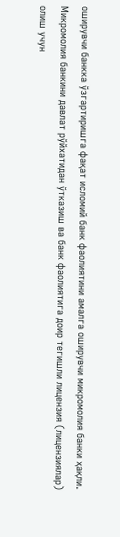оширувчи банкка ўзгартиришга фақат исломий банк фаолиятини амалга оширувчи микромолия банки ҳақли.
Микромолия банкини давлат рўйхатидан ўтказиш ва банк фаолиятига доир тегишли лицензия (лицензиялар) олиш учун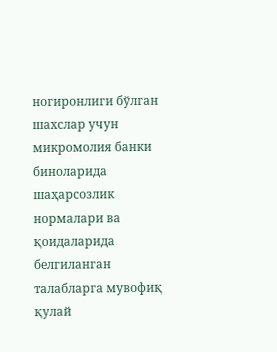ногиронлиги бўлган шахслар учун микромолия банки биноларида шаҳарсозлик нормалари ва қоидаларида белгиланган талабларга мувофиқ қулай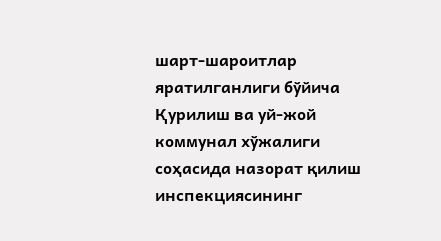шарт-шароитлар яратилганлиги бўйича Қурилиш ва уй-жой коммунал хўжалиги соҳасида назорат қилиш инспекциясининг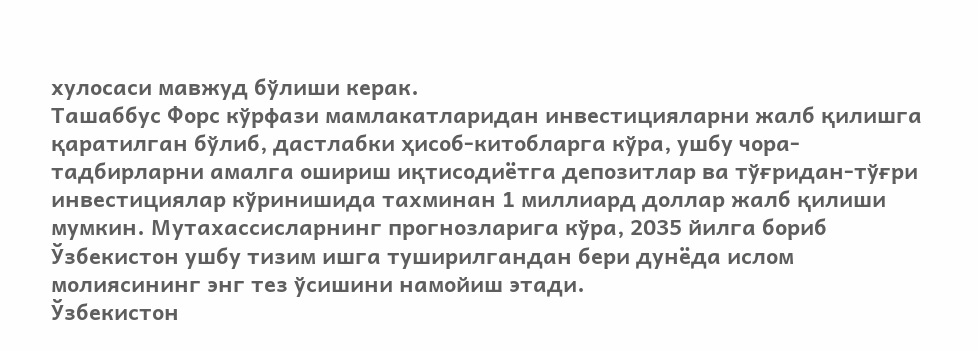хулосаси мавжуд бўлиши керак.
Ташаббус Форс кўрфази мамлакатларидан инвестицияларни жалб қилишга қаратилган бўлиб, дастлабки ҳисоб-китобларга кўра, ушбу чора-тадбирларни амалга ошириш иқтисодиётга депозитлар ва тўғридан-тўғри инвестициялар кўринишида тахминан 1 миллиард доллар жалб қилиши мумкин. Мутахассисларнинг прогнозларига кўра, 2035 йилга бориб Ўзбекистон ушбу тизим ишга туширилгандан бери дунёда ислом молиясининг энг тез ўсишини намойиш этади.
Ўзбекистон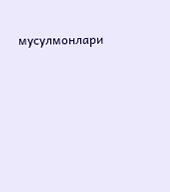мусулмонлари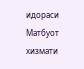идораси Матбуот хизмати